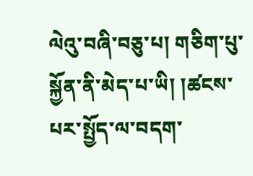ལེའུ་བཞི་བཅུ་པ། གཅིག་པུ་སྐྱོན་ནི་མེད་པ་ཡི། །ཚངས་པར་སྤྱོད་ལ་བདག་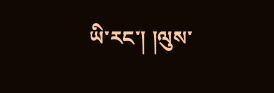ཡི་རང་། །ལུས་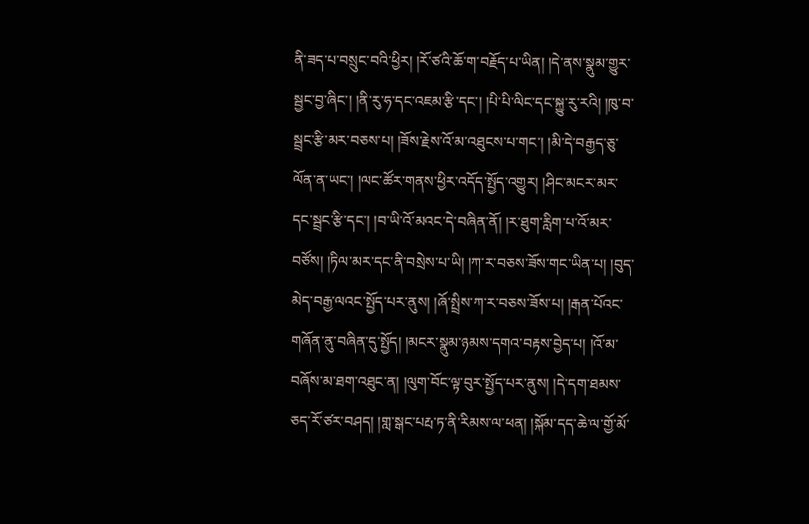ནི་ཟད་པ་བསྲུང་བའི་ཕྱིར། །རོ་ཙའི་ཆོ་ག་བརྗོད་པ་ཡིན། །དེ་ནས་སྣུམ་གྱུར་སྦྱང་བྱ་ཞིང་། །ནི་རུ་ཧ་དང་འཇམ་རྩི་དང་། །པི་པི་ལིང་དང་སྐྱུ་རུ་རའི། །ཁུ་བ་སྦྲང་རྩི་མར་བཅས་པ། །ཟོས་རྗེས་འོ་མ་འཐུངས་པ་གང་། །མི་དེ་བརྒྱད་ཅུ་ལོན་ན་ཡང་། །ལང་ཚོར་གནས་ཕྱིར་འདོད་སྤྱོད་འགྱུར། །ཤིང་མངར་མར་དང་སྦྲང་རྩི་དང་། །བ་ཡི་འོ་མའང་དེ་བཞིན་ནོ། །ར་ཐུག་རླིག་པ་འོ་མར་བཙོས། །ཏིལ་མར་དང་ནི་བསྲེས་པ་ཡི། །ཀ་ར་བཅས་ཟོས་གང་ཡིན་པ། །བུད་མེད་བརྒྱ་ལའང་སྤྱོད་པར་ནུས། །ཞོ་སྤྲིས་ཀ་ར་བཅས་ཟོས་པ། །རྒན་པོའང་གཞོན་ནུ་བཞིན་དུ་སྤྱོད། །མངར་སྣུམ་ཉམས་དགའ་བརྟས་བྱེད་པ། །འོ་མ་བཞོས་མ་ཐག་འཐུང་ན། །ལུག་བོང་ལྟ་བུར་སྤྱོད་པར་ནུས། །དེ་དག་ཐམས་ཅད་རོ་ཙར་བཤད། །གླ་སྒང་པརྤ་ཏ་ནི་རིམས་ལ་ཕན། །སྐོམ་དད་ཆེ་ལ་གྱོ་མོ་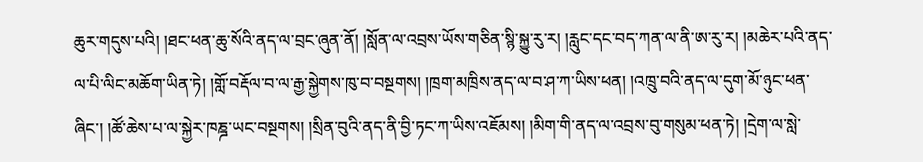ཆུར་གདུས་པའི། །ཐང་ཕན་ཆུ་སོའི་ནད་ལ་བྲང་ཞུན་ནོ། །སློན་ལ་འབྲས་ཡོས་གཅིན་སྙི་སྐྱུ་རུ་ར། །རླུང་དང་བད་ཀན་ལ་ནི་ཨ་རུ་ར། །མཆེར་པའི་ནད་ལ་པི་ལིང་མཆོག་ཡིན་ཏེ། །གློ་བརྡོལ་བ་ལ་རྒྱ་སྐྱེགས་ཁུ་བ་བསྔགས། །ཁྲག་མཁྲིས་ནད་ལ་བ་ཤ་ཀ་ཡིས་ཕན། །འཁྲུ་བའི་ནད་ལ་དུག་མོ་ཉུང་ཕན་ཞིང་། །ཚོ་ཆེས་པ་ལ་སྐྱེར་ཁཎྜ་ཡང་བསྔགས། །སྲིན་བུའི་ནད་ནི་བྱི་ཏང་ཀ་ཡིས་འཇོམས། །མིག་གི་ནད་ལ་འབྲས་བུ་གསུམ་ཕན་ཏེ། །དྲེག་ལ་སླེ་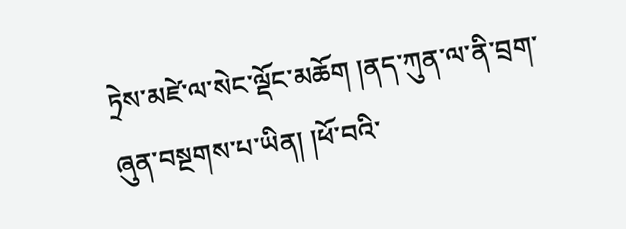ཏྲེས་མཛེ་ལ་སེང་ལྡོང་མཆོག །ནད་ཀུན་ལ་ནི་བྲག་ཞུན་བསྔགས་པ་ཡིན། །ཕོ་བའི་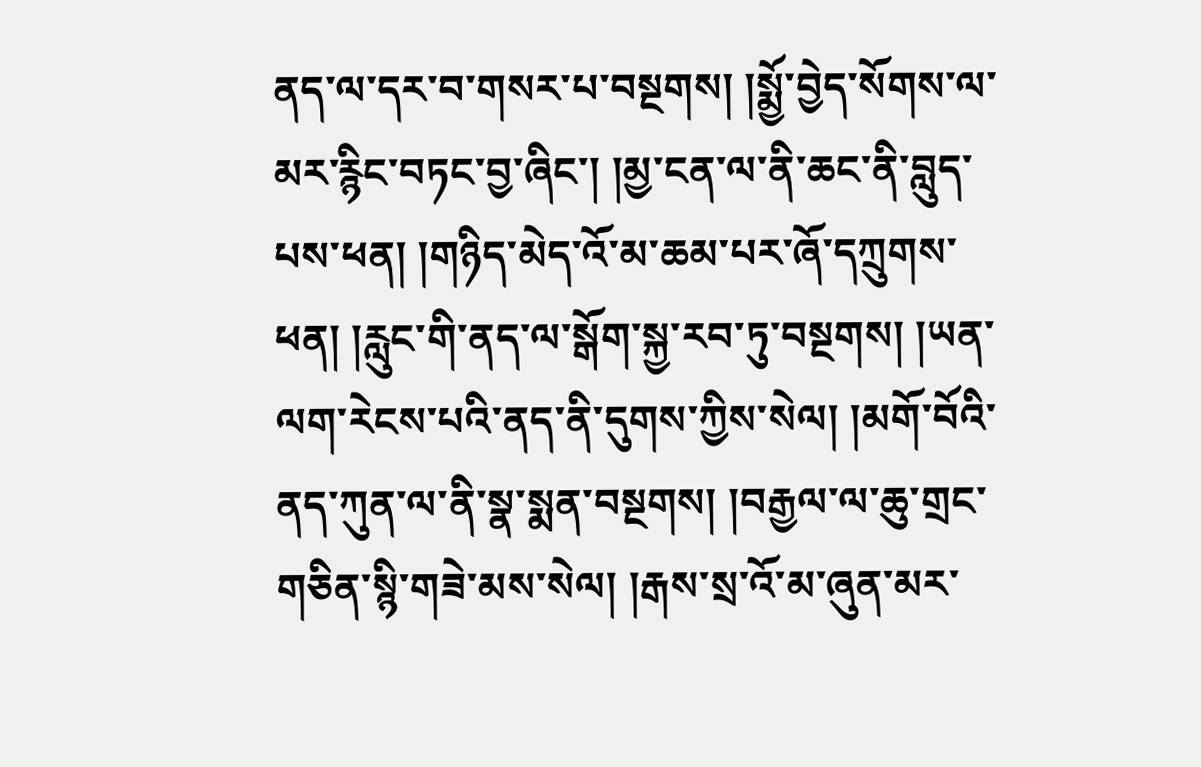ནད་ལ་དར་བ་གསར་པ་བསྔགས། །སྨྱོ་བྱེད་སོགས་ལ་མར་རྙིང་བཏང་བྱ་ཞིང་། །མྱ་ངན་ལ་ནི་ཆང་ནི་བླུད་པས་ཕན། །གཉིད་མེད་འོ་མ་ཆམ་པར་ཞོ་དཀྲུགས་ཕན། །རླུང་གི་ནད་ལ་སྒོག་སྐྱ་རབ་ཏུ་བསྔགས། །ཡན་ལག་རེངས་པའི་ནད་ནི་དུགས་ཀྱིས་སེལ། །མགོ་བོའི་ནད་ཀུན་ལ་ནི་སྣ་སྨན་བསྔགས། །བརྒྱལ་ལ་ཆུ་གྲང་གཅིན་སྙི་གཟེ་མས་སེལ། །རྒས་སྲ་འོ་མ་ཞུན་མར་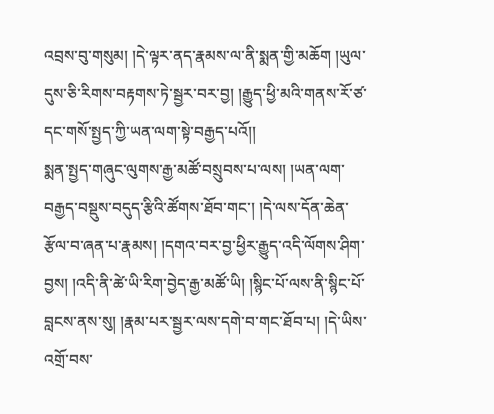འབྲས་བུ་གསུམ། །དེ་ལྟར་ནད་རྣམས་ལ་ནི་སྨན་གྱི་མཆོག །ཡུལ་དུས་ཅི་རིགས་བརྟགས་ཏེ་སྦྱར་བར་བྱ། །རྒྱུད་ཕྱི་མའི་གནས་རོ་ཙ་དང་གསོ་སྤྱད་ཀྱི་ཡན་ལག་སྟེ་བརྒྱད་པའོ།།
སྨན་སྤྱད་གཞུང་ལུགས་རྒྱ་མཚོ་བསྲུབས་པ་ལས། །ཡན་ལག་བརྒྱད་བསྡུས་བདུད་རྩིའི་ཚོགས་ཐོབ་གང་། །དེ་ལས་དོན་ཆེན་རྩོལ་བ་ཞན་པ་རྣམས། །དགའ་བར་བྱ་ཕྱིར་རྒྱུད་འདི་ལོགས་ཤིག་བྱས། །འདི་ནི་ཚེ་ཡི་རིག་བྱེད་རྒྱ་མཚོ་ཡི། །སྙིང་པོ་ལས་ནི་སྙིང་པོ་བླངས་ནས་སུ། །རྣམ་པར་སྦྱར་ལས་དགེ་བ་གང་ཐོབ་པ། །དེ་ཡིས་འགྲོ་བས་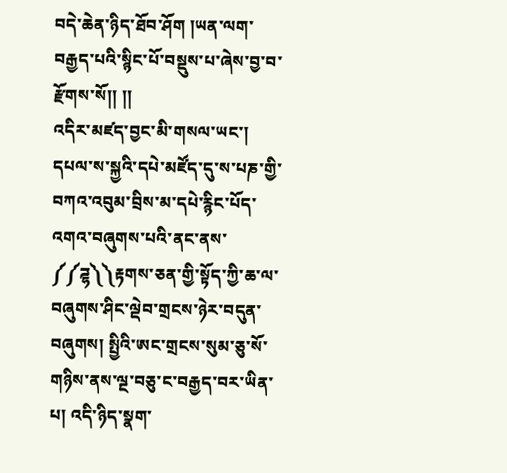བདེ་ཆེན་ཉིད་ཐོབ་ཤོག །ཡན་ལག་བརྒྱད་པའི་སྙིང་པོ་བསྡུས་པ་ཞེས་བྱ་བ་རྫོགས་སོ།། །།
འདིར་མཛད་བྱང་མི་གསལ་ཡང་། དཔལ་ས་སྐྱའི་དཔེ་མཛོད་དུ་ས་པཎ་གྱི་བཀའ་འབུམ་བྲིས་མ་དཔེ་རྙིང་པོད་འགའ་བཞུགས་པའི་ནང་ནས་   ༼༼ཌྷ༽༽རྟགས་ཅན་གྱི་སྟོད་ཀྱི་ཆ་ལ་བཞུགས་ཤིང་ལྡེབ་གྲངས་ཉེར་བདུན་བཞུགས། སྤྱིའི་ཨང་གྲངས་སུམ་ཅུ་སོ་གཉིས་ནས་ལྔ་བཅུ་ང་བརྒྱད་བར་ཡིན་པ། འདི་ཉིད་སྣག་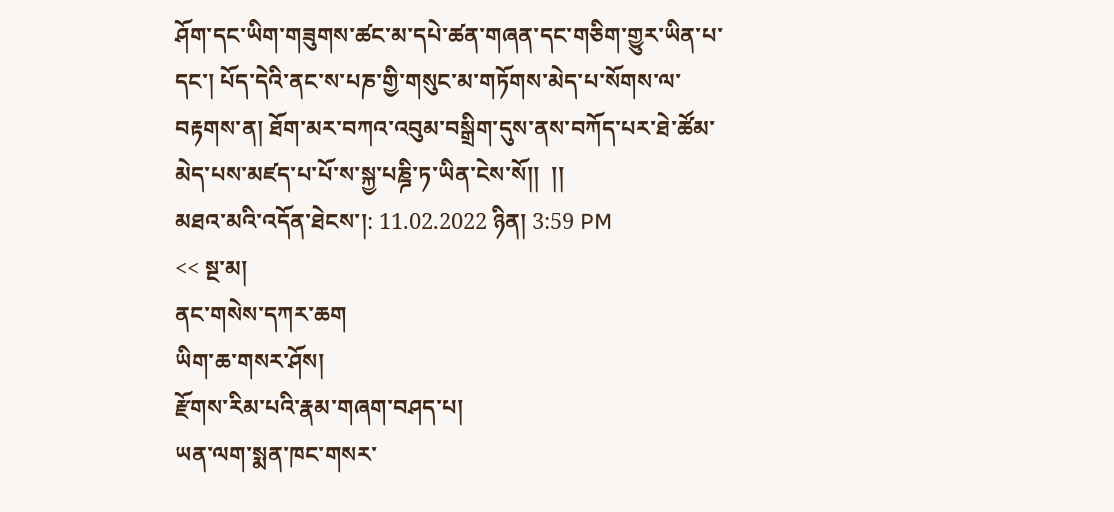ཤོག་དང་ཡིག་གཟུགས་ཚང་མ་དཔེ་ཚན་གཞན་དང་གཅིག་གྱུར་ཡིན་པ་དང་། པོད་དེའི་ནང་ས་པཎ་གྱི་གསུང་མ་གཏོགས་མེད་པ་སོགས་ལ་བརྟགས་ན། ཐོག་མར་བཀའ་འབུམ་བསྒྲིག་དུས་ནས་བཀོད་པར་ཐེ་ཚོམ་མེད་པས་མཛད་པ་པོ་ས་སྐྱ་པཎྜི་ཏ་ཡིན་ངེས་སོ།།  །།
མཐའ་མའི་འདོན་ཐེངས་།: 11.02.2022 ཉིན། 3:59 PM
<< སྔ་མ།
ནང་གསེས་དཀར་ཆག
ཡིག་ཆ་གསར་ཤོས།
རྫོགས་རིམ་པའི་རྣམ་གཞག་བཤད་པ།
ཡན་ལག་སྨན་ཁང་གསར་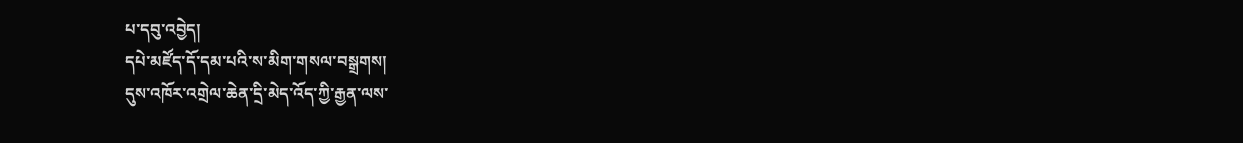པ་དབུ་འབྱེད།
དཔེ་མཛོད་དོ་དམ་པའི་ས་མིག་གསལ་བསྒྲགས།
དུས་འཁོར་འགྲེལ་ཆེན་དྲི་མེད་འོད་ཀྱི་རྒྱན་ལས་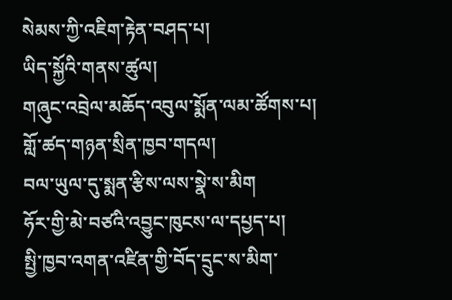སེམས་ཀྱི་འཇིག་རྟེན་བཤད་པ།
ཡིད་སྐྱོའི་གནས་ཚུལ།
གཞུང་འབྲེལ་མཆོད་འབུལ་སྨོན་ལམ་ཚོགས་པ།
གློ་ཚད་གཉན་སྲིན་ཁྱབ་གདལ།
བལ་ཡུལ་དུ་སྨན་རྩིས་ལས་སྣེ་ས་མིག
ཧོར་གྱི་མེ་བཙའི་འབྱུང་ཁུངས་ལ་དཔྱད་པ།
སྤྱི་ཁྱབ་འགན་འཛིན་གྱི་བོད་དྲུང་ས་མིག་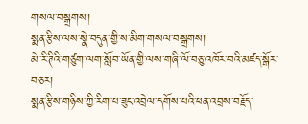གསལ་བསྒྲགས།
སྨན་རྩིས་ལས་སྣེ་བདུན་གྱི་ས་མིག་གསལ་བསྒྲགས།
མེ་རི་ཊིའི་གཙུག་ལག་སློབ་ཡོན་གྱི་ལས་གཞི་ལོ་བཅུ་འཁོར་བའི་མཛད་སྒོར་བཅར།
སྨན་རྩིས་གཉིས་ཀྱི་རིག་པ་ཟུང་འབྲེལ་དགོས་པའི་ཕན་འབྲས་བརྗོད་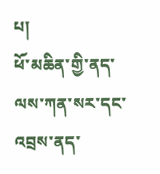པ།
ཕོ་མཆིན་གྱི་ནད་ལས་ཀན་སར་དང་འབྲས་ནད་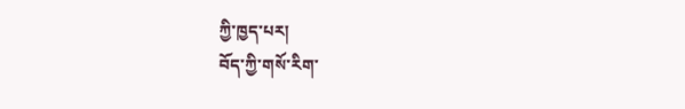ཀྱི་ཁྱད་པར།
བོད་ཀྱི་གསོ་རིག་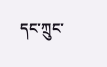དང་ཀྲུང་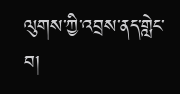ལུགས་ཀྱི་འབྲས་ནད་གླེང་བ།